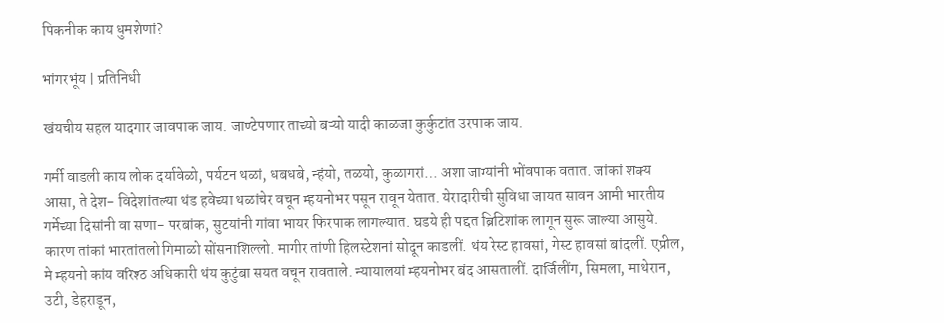पिकनीक काय धुमशेणां?

भांगरभूंय | प्रतिनिधी

खंयचीय सहल यादगार जावपाक जाय. जाण्टेपणार ताच्यो बऱ्यो यादी काळजा कुर्कुटांत उरपाक जाय.

गर्मी वाडली काय लोक दर्यावेळो, पर्यटन थळां, धबधबे, न्हंयो, तळयो, कुळागरां… अशा जाग्यांनी भोंवपाक वतात. जांकां शक्य आसा, ते देश- विदेशांतल्या थंड हवेच्या थळांचेर वचून म्हयनोभर पसून रावून येतात. येरादारीची सुविधा जायत सावन आमी भारतीय गर्मेच्या दिसांनी वा सणा- परबांक, सुटयांनी गांवा भायर फिरपाक लागल्यात. घडये ही पद्दत ब्रिटिशांक लागून सुरू जाल्या आसुये. कारण तांकां भारतांतलो गिमाळो सोंसनाशिल्लो. मागीर तांणी हिलस्टेशनां सोदून काडलीं. थंय रेस्ट हावसां, गेस्ट हावसां बांदलीं. एप्रील, मे म्हयनो कांय वरिश्ठ अधिकारी थंय कुटुंबा सयत वचून रावताले. न्यायालयां म्हयनोभर बंद आसतालीं. दार्जिलींग, सिमला, माथेरान, उटी, डेहराडून,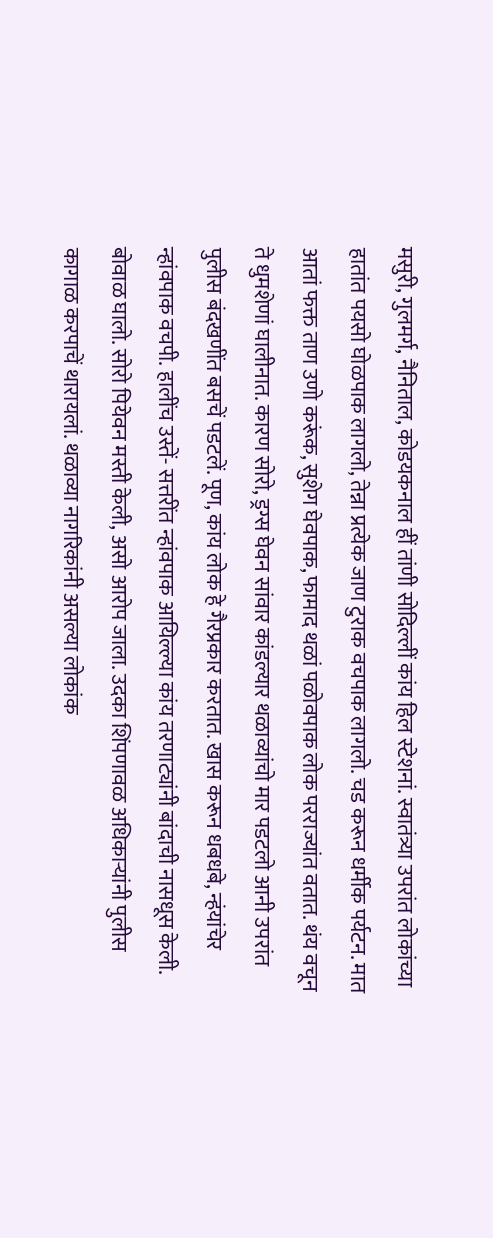मसुरी, गुलमर्ग, नैनिताल, कोडयकनाल हीं तांणी सोदिल्लीं कांय हिल स्टेशनां. स्वातंत्र्या उपरांत लोकांच्या हातांत पयसो घोळपाक लागलो, तेन्ना प्रत्येक जाण टुराक वचपाक लागलो. चड करून धर्मीक पर्यटन. मात आतां फक्त ताण उणो करूंक, सुशेग घेवपाक, फामाद थळां पळोवपाक लोक परराज्यांत वतात. थंय वचून ते धुमशेणां घालीनात. कारण सोरो, ड्रग्स घेवन सांवार कांडल्यार थळाव्यांचो मार पडटलो आनी उपरांत पुलीस बंदखणींत बसचें पडटलें. पूण, कांय लोक हे गैरप्रकार करतात. खास करून धबधबे, न्हंयांचेर न्हांवपाक वचपी. हालींच उस्तें- सत्तरींत न्हांवपाक आयिल्ल्या कांय तरणाट्यांनी बांदाची नासधूस केली. बोवाळ घालो. सोरो पियेवन मस्ती केली, असो आरोप जाला. उदका शिंपणावळ अधिकाऱ्यांनी पुलीस कागाळ करपाचें थारायलां. थळाव्या नागरिकांनी असल्या लोकांक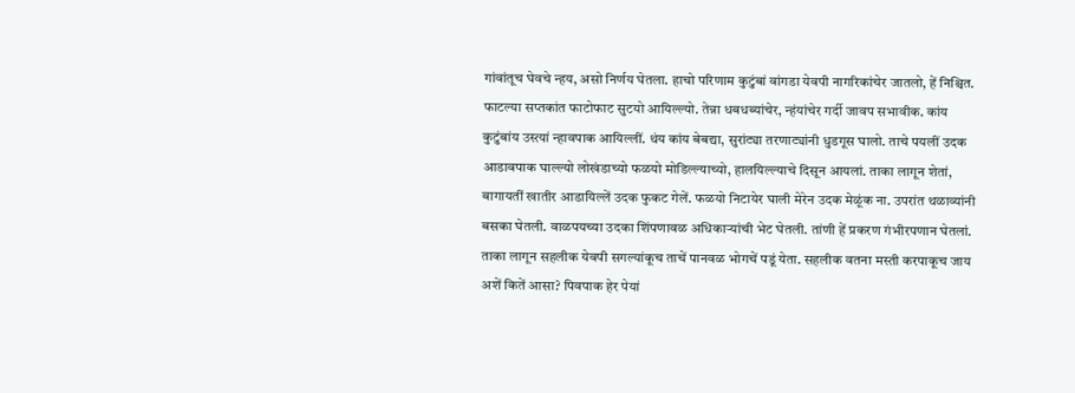गांवांतूच घेवचे न्हय, असो निर्णय घेतला. हाचो परिणाम कुटुंबां वांगडा येवपी नागरिकांचेर जातलो, हें निश्चित.
फाटल्या सप्तकांत फाटोफाट सुटयो आयिल्ल्यो. तेन्ना धबधब्यांचेर, न्हंयांचेर गर्दी जावप सभावीक. कांय कुटुंबांय उस्त्यां न्हावपाक आयिल्लीं. थंय कांय बेबद्या, सुरांट्या तरणाट्यांनी धुडगूस घालो. ताचे पयलीं उदक आडावपाक घाल्ल्यो लोखंडाच्यो फळयो मोडिल्ल्याच्यो, हालयिल्ल्याचे दिसून आयलां. ताका लागून शेतां, बागायतीं खातीर आडायिल्लें उदक फुकट गेलें. फळयो निटायेर घाली मेरेन उदक मेळूंक ना. उपरांत थळाव्यांनी बसका घेतली. वाळपयच्या उदका शिंपणावळ अधिकाऱ्यांची भेट घेतली. तांणी हें प्रकरण गंभीरपणान घेतलां. ताका लागून सहलीक येवपी सगल्यांकूच ताचें पानवळ भोगचें पडूं येता. सहलीक वतना मस्ती करपाकूच जाय अशें कितें आसा? पिवपाक हेर पेयां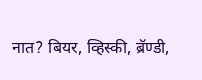नात? बियर, व्हिस्की, ब्रॅण्डी,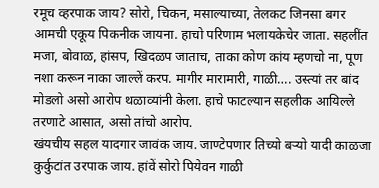रमूच व्हरपाक जाय? सोरो, चिकन, मसाल्याच्या, तेलकट जिनसा बगर आमची एकूय पिकनीक जायना. हाचो परिणाम भलायकेचेर जाता. सहलींत मजा, बोवाळ, हांसप, खिदळप जाताच, ताका कोण कांय म्हणचो ना, पूण नशा करून नाका जाल्लें करप. मागीर मारामारी, गाळी…. उस्त्यां तर बांद मोडलो असो आरोप थळाव्यांनी केला. हाचे फाटल्यान सहलीक आयिल्ले तरणाटे आसात, असो तांचो आरोप.
खंयचीय सहल यादगार जावंक जाय. जाण्टेपणार तिच्यो बऱ्यो यादी काळजा कुर्कुटांत उरपाक जाय. हांवें सोरो पियेवन गाळी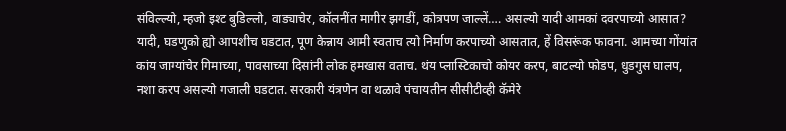संविल्ल्यो, म्हजो इश्ट बुडिल्लो, वाड्याचेर, कॉलनींत मागीर झगडीं, कोत्रपण जाल्लें…. असल्यो यादी आमकां दवरपाच्यो आसात? यादी, घडणुको ह्यो आपशीच घडटात, पूण केन्नाय आमी स्वताच त्यो निर्माण करपाच्यो आसतात, हें विसरूंक फावना. आमच्या गोंयांत कांय जाग्यांचेर गिमाच्या, पावसाच्या दिसांनी लोक हमखास वताच. थंय प्लास्टिकाचो कोयर करप, बाटल्यो फोडप, धुडगुस घालप, नशा करप असल्यो गजाली घडटात. सरकारी यंत्रणेन वा थळावे पंचायतीन सीसीटीव्ही कॅमेरे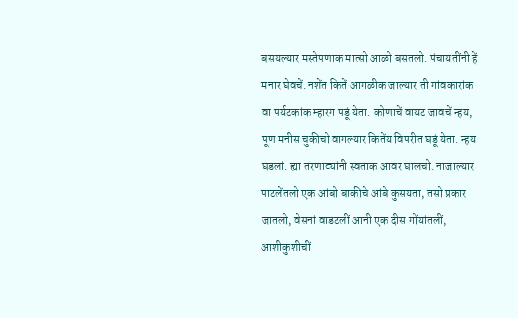बसयल्यार मस्तेपणाक मात्सो आळो बसतलो. पंचायतींनी हें मनार घेवचें. नशेंत कितें आगळीक जाल्यार ती गांवकारांक वा पर्यटकांक म्हारग पडूं येता. कोणाचें वायट जावचें न्हय, पूण मनीस चुकीचो वागल्यार कितेंय विपरीत घडूं येता. न्हय घडलां. ह्या तरणाट्यांनी स्वताक आवर घालचो. नाजाल्यार पाटलेंतलो एक आंबो बाकीचे आंबे कुसयता, तसो प्रकार जातलो, वेसनां वाडटलीं आनी एक दीस गोंयांतलीं, आशीकुशीचीं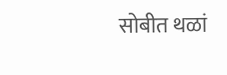सोबीत थळां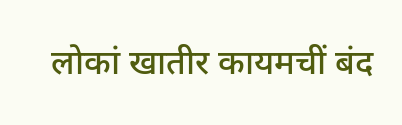लोकां खातीर कायमचीं बंद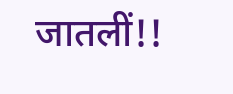जातलीं!!